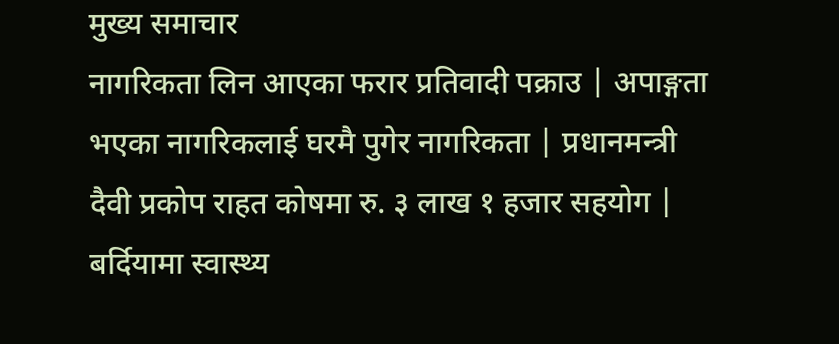मुख्य समाचार
नागरिकता लिन आएका फरार प्रतिवादी पक्राउ | अपाङ्गता भएका नागरिकलाई घरमै पुगेर नागरिकता | प्रधानमन्त्री दैवी प्रकोप राहत कोषमा रु. ३ लाख १ हजार सहयोग | बर्दियामा स्वास्थ्य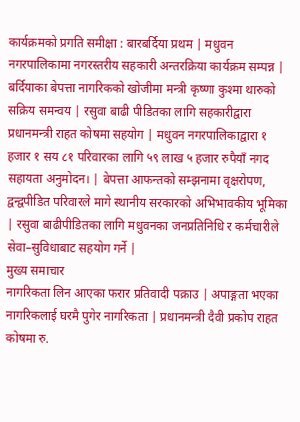कार्यक्रमको प्रगति समीक्षा : बारबर्दिया प्रथम | मधुवन नगरपालिकामा नगरस्तरीय सहकारी अन्तरक्रिया कार्यक्रम सम्पन्न | बर्दियाका बेपत्ता नागरिकको खोजीमा मन्त्री कृष्णा कुश्मा थारुको सक्रिय समन्वय | रसुवा बाढी पीडितका लागि सहकारीद्वारा प्रधानमन्त्री राहत कोषमा सहयोग | मधुवन नगरपालिकाद्वारा १ हजार १ सय ८१ परिवारका लागि ५९ लाख ५ हजार रुपैयाँ नगद सहायता अनुमोदन। | बेपत्ता आफन्तको सम्झनामा वृक्षरोपण, द्वन्द्वपीडित परिवारले मागे स्थानीय सरकारको अभिभावकीय भूमिका | रसुवा बाढीपीडितका लागि मधुवनका जनप्रतिनिधि र कर्मचारीले सेवा–सुविधाबाट सहयोग गर्ने |
मुख्य समाचार
नागरिकता लिन आएका फरार प्रतिवादी पक्राउ | अपाङ्गता भएका नागरिकलाई घरमै पुगेर नागरिकता | प्रधानमन्त्री दैवी प्रकोप राहत कोषमा रु.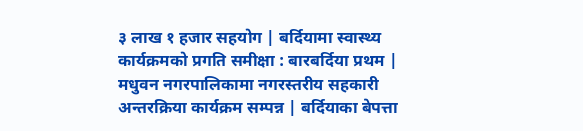३ लाख १ हजार सहयोग | बर्दियामा स्वास्थ्य कार्यक्रमको प्रगति समीक्षा : बारबर्दिया प्रथम | मधुवन नगरपालिकामा नगरस्तरीय सहकारी अन्तरक्रिया कार्यक्रम सम्पन्न | बर्दियाका बेपत्ता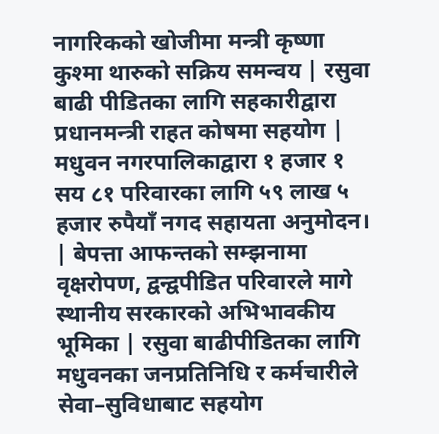नागरिकको खोजीमा मन्त्री कृष्णा कुश्मा थारुको सक्रिय समन्वय | रसुवा बाढी पीडितका लागि सहकारीद्वारा प्रधानमन्त्री राहत कोषमा सहयोग | मधुवन नगरपालिकाद्वारा १ हजार १ सय ८१ परिवारका लागि ५९ लाख ५ हजार रुपैयाँ नगद सहायता अनुमोदन। | बेपत्ता आफन्तको सम्झनामा वृक्षरोपण, द्वन्द्वपीडित परिवारले मागे स्थानीय सरकारको अभिभावकीय भूमिका | रसुवा बाढीपीडितका लागि मधुवनका जनप्रतिनिधि र कर्मचारीले सेवा–सुविधाबाट सहयोग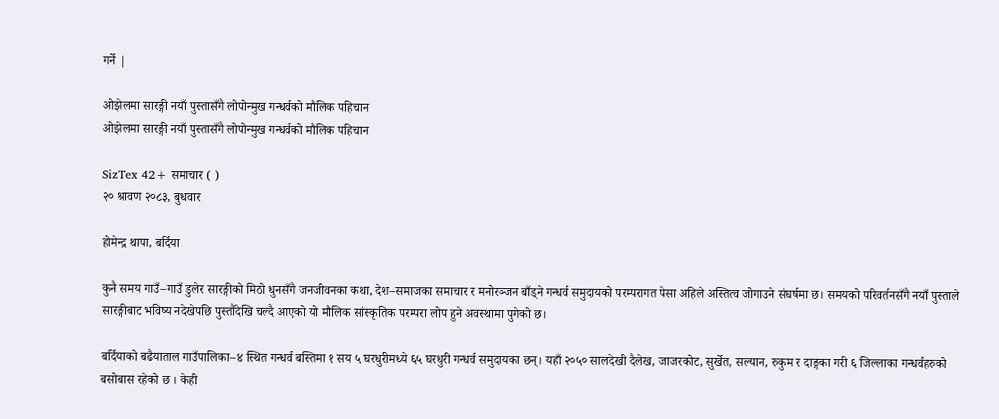गर्ने |

ओझेलमा सारङ्गी नयाँ पुस्तासँगै लोपोन्मुख गन्धर्वको मौलिक पहिचान
ओझेलमा सारङ्गी नयाँ पुस्तासँगै लोपोन्मुख गन्धर्वको मौलिक पहिचान

SizTex 42+ समाचार ( )
२० श्रावण २०८३, बुधवार

होमेन्द्र थापा, बर्दिया

कुनै समय गाउँ–गाउँ डुलेर सारङ्गीको मिठो धुनसँगै जनजीवनका कथा, देश–समाजका समाचार र मनोरञ्जन बाँड्ने गन्धर्व समुदायको परम्परागत पेसा अहिले अस्तित्व जोगाउने संघर्षमा छ। समयको परिवर्तनसँगै नयाँ पुस्ताले सारङ्गीबाट भविष्य नदेखेपछि पुस्तौंदेखि चल्दै आएको यो मौलिक सांस्कृतिक परम्परा लोप हुने अवस्थामा पुगेको छ।

बर्दियाको बढैयाताल गाउँपालिका–४ स्थित गन्धर्व बस्तिमा १ सय ५ घरधुरीमध्ये ६५ घरधुरी गन्धर्व समुदायका छन्। यहाँ २०५० सालदेखी दैलेख, जाजरकोट, सुर्खेत, सल्यान, रुकुम र दाङ्गका गरी ६ जिल्लाका गन्धर्वहरुको बसोबास रहेको छ । केही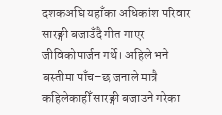दशकअघि यहाँका अधिकांश परिवार सारङ्गी बजाउँदै गीत गाएर जीविकोपार्जन गर्थे। अहिले भने बस्तीमा पाँच–छ जनाले मात्रै कहिलेकाहीँ सारङ्गी बजाउने गरेका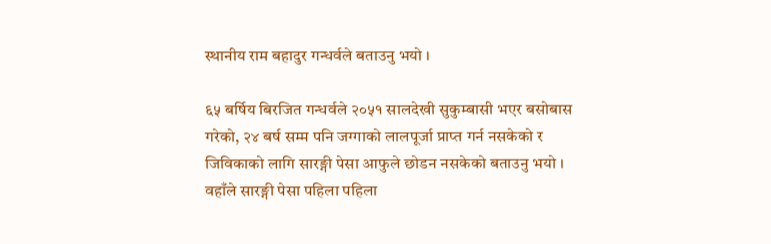स्थानीय राम बहादुर गन्धर्वले बताउनु भयो ।

६५ बर्षिय बिरजित गन्धर्वले २०५१ सालदेखी सुकुम्बासी भएर बसोबास गरेको, २४ बर्ष सम्म पनि जग्गाको लालपूर्जा प्राप्त गर्न नसकेको र जिविकाको लागि सारङ्गी पेसा आफुले छोडन नसकेको बताउनु भयो । वहाँले सारङ्गी पेसा पहिला पहिला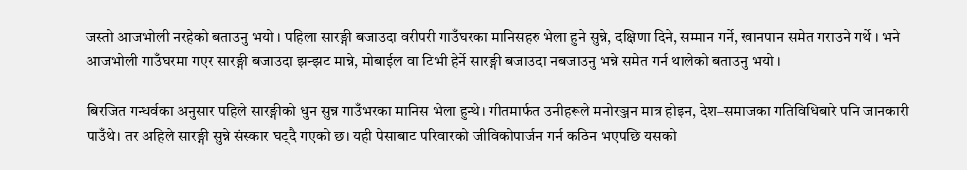जस्तो आजभोली नरहेको बताउनु भयो । पहिला सारङ्गी बजाउदा वरीपरी गाउँघरका मानिसहरु भेला हुने सुन्ने, दक्षिणा दिने, सम्मान गर्ने, खानपान समेत गराउने गर्थे । भने आजभोली गाउँघरमा गएर सारङ्गी बजाउदा झन्झट मान्ने, मोबाईल वा टिभी हेर्ने सारङ्गी बजाउदा नबजाउनु भन्ने समेत गर्न थालेको बताउनु भयो ।

बिरजित गन्धर्वका अनुसार पहिले सारङ्गीको धुन सुन्न गाउँभरका मानिस भेला हुन्थे। गीतमार्फत उनीहरूले मनोरञ्जन मात्र होइन, देश–समाजका गतिविधिबारे पनि जानकारी पाउँथे। तर अहिले सारङ्गी सुन्ने संस्कार घट्दै गएको छ। यही पेसाबाट परिवारको जीविकोपार्जन गर्न कठिन भएपछि यसको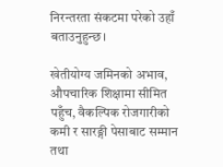निरन्तरता संकटमा परेको उहाँ बताउनुहुन्छ।

खेतीयोग्य जमिनको अभाव, औपचारिक शिक्षामा सीमित पहुँच, वैकल्पिक रोजगारीको कमी र सारङ्गी पेसाबाट सम्मान तथा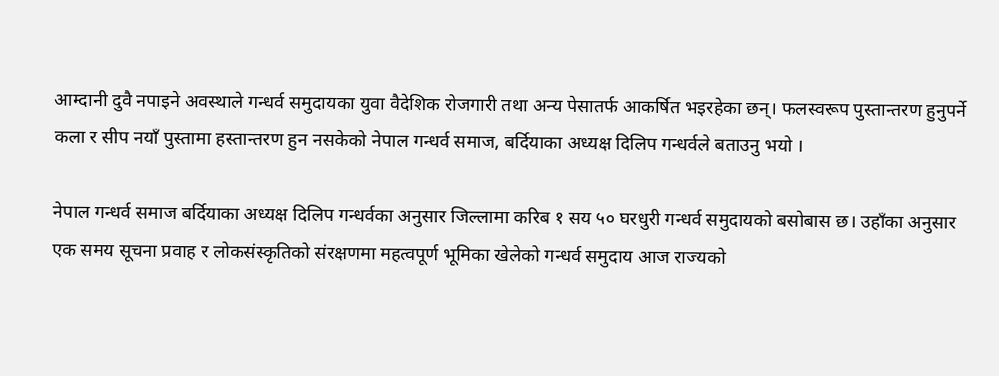आम्दानी दुवै नपाइने अवस्थाले गन्धर्व समुदायका युवा वैदेशिक रोजगारी तथा अन्य पेसातर्फ आकर्षित भइरहेका छन्। फलस्वरूप पुस्तान्तरण हुनुपर्ने कला र सीप नयाँ पुस्तामा हस्तान्तरण हुन नसकेको नेपाल गन्धर्व समाज, बर्दियाका अध्यक्ष दिलिप गन्धर्वले बताउनु भयो ।

नेपाल गन्धर्व समाज बर्दियाका अध्यक्ष दिलिप गन्धर्वका अनुसार जिल्लामा करिब १ सय ५० घरधुरी गन्धर्व समुदायको बसोबास छ। उहाँका अनुसार एक समय सूचना प्रवाह र लोकसंस्कृतिको संरक्षणमा महत्वपूर्ण भूमिका खेलेको गन्धर्व समुदाय आज राज्यको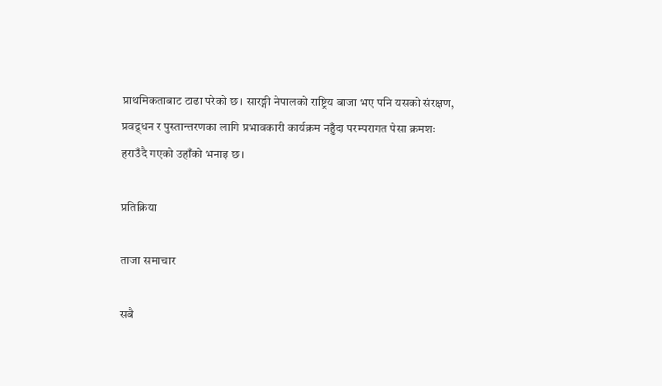प्राथमिकताबाट टाढा परेको छ। सारङ्गी नेपालको राष्ट्रिय बाजा भए पनि यसको संरक्षण, प्रवद्र्धन र पुस्तान्तरणका लागि प्रभावकारी कार्यक्रम नहुँदा परम्परागत पेसा क्रमशः हराउँदै गएको उहाँको भनाइ छ।

प्रतिक्रिया

ताजा समाचार

सबै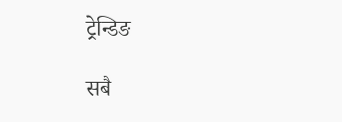ट्रेन्डिङ

सबै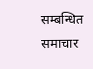सम्बन्धित समाचार